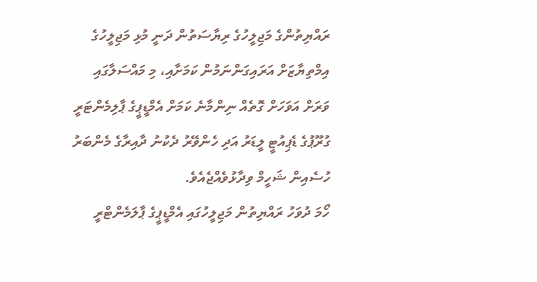ރައްޔިތުންގެ މަޖިލީހުގެ ރިޔާސަތުން ދަނީ މުޅި މަޖިލީހުގެ އިމްތިޔާޒަށް އަރައިގަންނަމުން ކަމަށާއި، މި މައްސަލާގައި ވަރަށް އަވަހަށް ގޮތެއް ނިންމާނެ ކަމަށް އެމްޑީޕީގެ ޕާލިމެންޓަރީ ގުރޫޕުގެ ޑެޕިއުޓީ ލީޑަރު އަދި ހެންވޭރު ދެކުނު ދާއިރާގެ މެންބަރު ހުސެއިން ޝަހީމް ވިދާޅުވެއްޖެއެވެ.
ހޯމަ ދުވަހު ރައްޔިތުން މަޖިލީހުގައި އެމްޑީޕީގެ ޕާލަމެންޓްރީ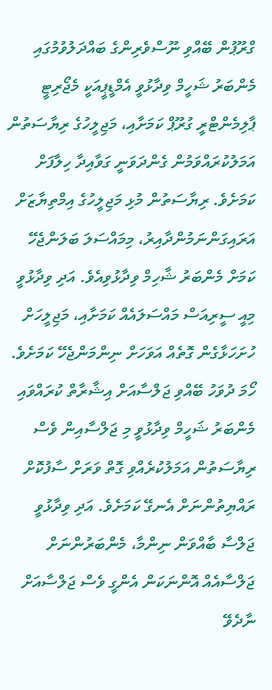ގްރޫޕުން ބޭއްވި ނޫސްވެރިންގެ ބައްދަލުވުމުގައި މެންބަރު ޝަހީމް ވިދާޅުވީ އެމްޑީޕީއަކީ މެޖޯރިޓީ ޕާލިމެންޓްރީ ގުރޫޕް ކަމަށާއި، މަޖިލީހުގެ ރިޔާސަތުން އަމަލުކުރައްވަމުން ގެންދަވަނީ ގަވާއިދާ ހިލާފަށް ކަމަށެވެ. ރިޔާސަތުން މުޅި މަޖިލީހުގެ އިމްތިޔާޒަށް އަރައިގަންނަމުންދާއިރު، މިމައްސަލަ ބަލަންޖެހޭ ކަމަށް މެންބަރު ޝާހިމް ވިދާޅުވިއެވެ. އަދި ވިދާޅުވީ މިއީ ސީރިއަސް މައްސަލައެއް ކަމަށާއި، މަޖިލީހަށް ހުށަހަޅާގެން ގޮތެއް އަވަހަށް ނިންމަންޖެހޭ ކަމަށެވެ.
ހޯމަ ދުވަހު ބޭއްވި ޖަލްސާއަށް އިޝާރާތް ކުރައްވައި މެންބަރު ޝަހީމް ވިދާޅުވީ މި ޖަލްސާއިން ވެސް ރިޔާސަތުން އަމަލުކުރެއްވި ގޮތް ވަރަށް ސާފުކޮށް ރައްޔިތުންނަށް އެނގޭ ކަމަށެވެ. އަދި ވިދާޅުވީ ޖަލްސާ ބާއްވަން ނިންމާ، މެންބަރުންނަށް ޖަލްސާއެއް އޮންނަކަން އެންގީ ވެސް ޖަލްސާއަށް ނާދެވޭ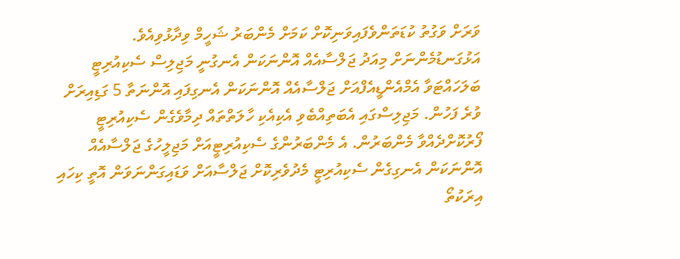ވަރަށް ވަގުތު ކުޑަތަންވެފައިވަނިކޮށް ކަމަށް މެންބަރު ޝަހީމް ވިދާޅުވިއެވެ.
އަޅުގަނޑުމެންނަށް މިއަދު ޖަލްސާއެއް އޮންނަކަން އެނގުނީ މަޖިލިސް ސެކިއުރިޓީ ބަލަހައްޓަވާ އެމްއެންޑީއެފްއަށް ޖަލްސާއެއް އޮންނަކަން އެނގިފައި އޮންނަތާ 5 ގަޑިއިރަށް ވުރެ ފަހުން. މަޖިލިސްގައި އެބަތިއްބެވި އެކިއެކި ހާލަތްތައް ދިމާވެގެން ސެކިއުރިޓީ ފޯރުކޮށްދެއްވާ މެންބަރުން. އެ މެންބަރުންގެ ސެކިއުރިޓީއަށް މަޖިލީހުގެ ޖަލްސާއެއް އޮންނަކަން އެނގިގެން ސެކިއުރިޓީ މެދުވެރިކޮށް ޖަލްސާއަށް ވަޑައިގަންނަވަން އޮތީ ކިހައި އިރަކުތޯ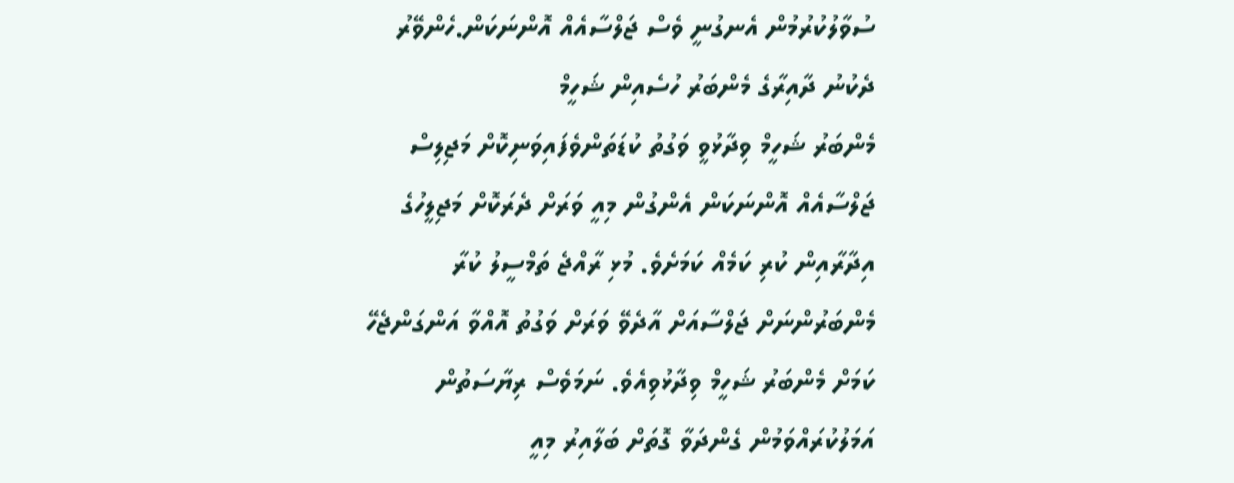ސުވާލުކުރުމުން އެނގުނީ ވެސް ޖަލްސާއެއް އޮންނަކަން.ހެންވޭރު ދެކުނު ދާއިރާގެ މެންބަރު ހުސެއިން ޝަހީމް
މެންބަރު ޝަހީމް ވިދާޅުވީ ވަގުތު ކުޑަތަންވެފައިވަނިކޮށް މަޖިލިސް ޖަލްސާއެއް އޮންނަކަން އެންގުން މިއީ ވަރަށް ދެރަކޮށް މަޖިލީހުގެ އިދާރާއިން ކުރި ކަމެއް ކަމަށެވެ. މުޅި ރާއްޖެ ތަމްސީލު ކުރާ މެންބަރުންނަށް ޖަލްސާއަށް އާދެވޭ ވަރަށް ވަގުތު އޮއްވާ އަންގަންޖެހޭ ކަމަށް މެންބަރު ޝަހީމް ވިދާޅުވިއެވެ. ނަމަވެސް ރިޔާސަތުން އަމަލުކުރައްވަމުން ގެންދަވާ ގޮތަށް ބަލާއިރު މިއީ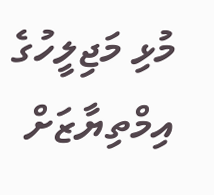މުޅި މަޖިލީހުގެ އިމްތިޔާޒަށް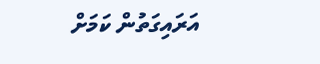އަރައިގަތުން ކަމަށް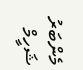މެންބަރު ޝަހީމް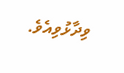ވިދާޅުވިއެވެ.